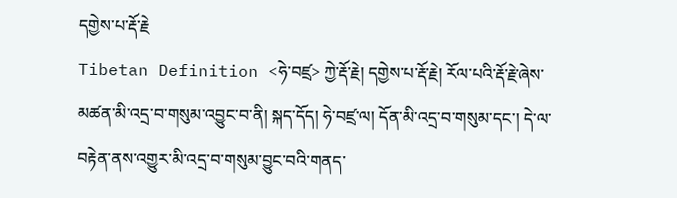དགྱེས་པ་རྡོ་རྗེ
Tibetan Definition <ཧེ་བཛྲ> ཀྱེ་རྡོ་རྗེ། དགྱེས་པ་རྡོ་རྗེ། རོལ་པའི་རྡོ་རྗེ་ཞེས་མཚན་མི་འདྲ་བ་གསུམ་འབྱུང་བ་ནི། སྐད་དོད། ཧེ་བཛྲ་ལ། དོན་མི་འདྲ་བ་གསུམ་དང་། དེ་ལ་བརྟེན་ནས་འགྱུར་མི་འདྲ་བ་གསུམ་བྱུང་བའི་གནད་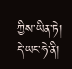ཀྱིས་ཡིན་ཏེ། དེ་ཡང་ཧེ་ནི།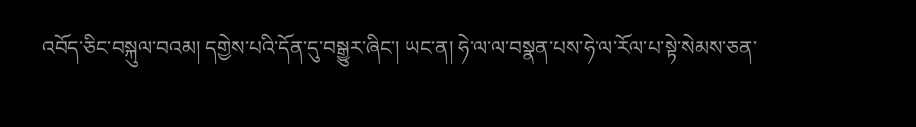འབོད་ཅིང་བསྐུལ་བའམ། དགྱེས་པའི་དོན་དུ་བསྒྱུར་ཞིང་། ཡང་ན། ཧེ་ལ་ལ་བསྣན་པས་ཧེ་ལ་རོལ་པ་སྟེ་སེམས་ཅན་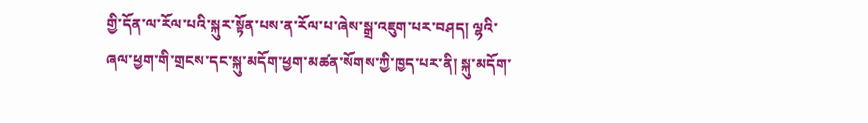གྱི་དོན་ལ་རོལ་པའི་སྐུར་སྟོན་པས་ན་རོལ་པ་ཞེས་སྒྲ་འཇུག་པར་བཤད། ལྷའི་ཞལ་ཕྱག་གི་གྲངས་དང་སྐུ་མདོག་ཕྱག་མཚན་སོགས་ཀྱི་ཁྱད་པར་ནི། སྐུ་མདོག་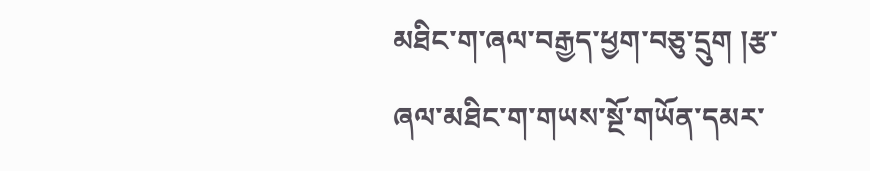མཐིང་ག་ཞལ་བརྒྱད་ཕྱག་བཅུ་དྲུག །རྩ་ཞལ་མཐིང་ག་གཡས་སྔོ་གཡོན་དམར་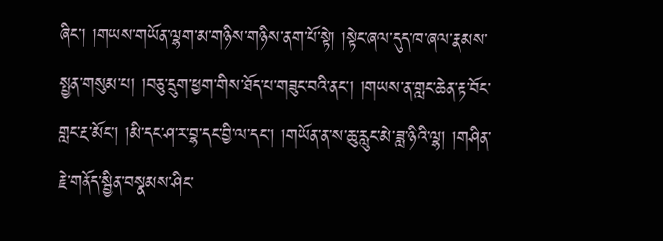ཞིང་། །གཡས་གཡོན་ལྷག་མ་གཉིས་གཉིས་ནག་པོ་སྟེ། །སྟེང་ཞལ་དུད་ཁ་ཞལ་རྣམས་སྤྱན་གསུམ་པ། །བཅུ་དྲུག་ཕྱག་གིས་ཐོད་པ་གཟུང་བའི་ནང་། །གཡས་ན་གླང་ཆེན་རྟ་བོང་གླང་རྔ་མོང་། །མི་དང་ཤ་ར་བྷ་དང་བྱི་ལ་དང་། །གཡོན་ན་ས་ཆུ་རླུང་མེ་ཟླ་ཉིའི་ལྷ། །གཤིན་རྗེ་གནོད་སྦྱིན་བསྣམས་ཤིང་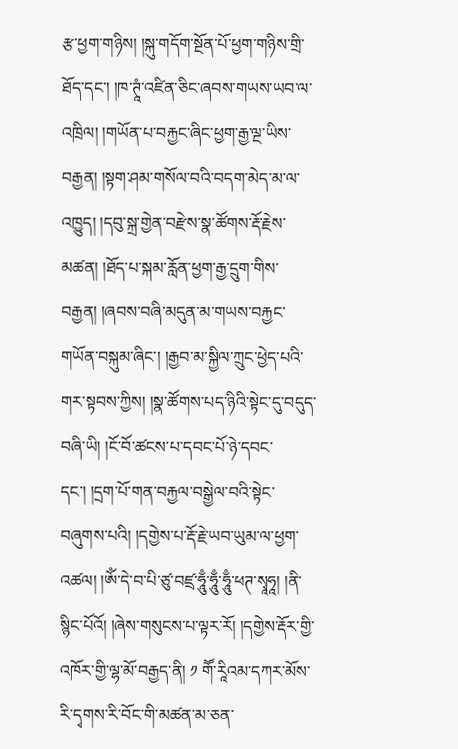རྩ་ཕྱག་གཉིས། །སྐུ་གདོག་སྔོན་པོ་ཕྱག་གཉིས་གྲི་ཐོད་དང་། །ཁ་ཊཱཾ་འཛིན་ཅིང་ཞབས་གཡས་ཡབ་ལ་འཁྲིལ། །གཡོན་པ་བརྐྱང་ཞིང་ཕྱག་རྒྱ་ལྔ་ཡིས་བརྒྱན། །སྟག་ཤམ་གསོལ་བའི་བདག་མེད་མ་ལ་འཁྱུད། །དབུ་སྐྲ་གྱེན་བརྫེས་སྣ་ཚོགས་རྡོ་རྗེས་མཚན། །ཐོད་པ་སྐམ་རློན་ཕྱག་རྒྱ་དྲུག་གིས་བརྒྱན། །ཞབས་བཞི་མདུན་མ་གཡས་བརྐྱང་གཡོན་བསྐུམ་ཞིང་། །རྒྱབ་མ་སྐྱིལ་ཀྲུང་ཕྱེད་པའི་གར་སྟབས་ཀྱིས། །སྣ་ཚོགས་པད་ཉིའི་སྟེང་དུ་བདུད་བཞི་ཡི། །ངོ་བོ་ཚངས་པ་དབང་པོ་ཉེ་དབང་དང་། །དྲག་པོ་གན་བརྐྱལ་བསྒྱེལ་བའི་སྟེང་བཞུགས་པའི། །དགྱེས་པ་རྡོ་རྗེ་ཡབ་ཡུམ་ལ་ཕྱག་འཚལ། །ཨོཾ་དེ་བ་པི་ཙུ་བཛྲ་ཧཱུྃ་ཧཱུྃ་ཧཱུྃ་ཕཊ་སྭཱཧཱ། །ནི་སྙིང་པོའོ། །ཞེས་གསུངས་པ་ལྟར་རོ། །དགྱེས་རྡོར་གྱི་འཁོར་གྱི་ལྷ་མོ་བརྒྱད་ནི། ༡ གཽ་རཱིའམ་དཀར་མོས་རི་དྭགས་རི་བོང་གི་མཚན་མ་ཅན་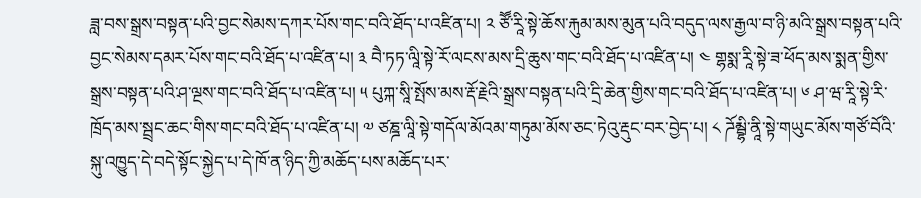ཟླ་བས་སྒྲས་བསྟན་པའི་བྱང་སེམས་དཀར་པོས་གང་བའི་ཐོད་པ་འཛིན་པ། ༢ ཙཽ་རཱི་སྟེ་ཆོས་རྐུམ་མས་མུན་པའི་བདུད་ལས་རྒྱལ་བ་ཉི་མའི་སྒྲས་བསྟན་པའི་བྱང་སེམས་དམར་པོས་གང་བའི་ཐོད་པ་འཛིན་པ། ༣ བཻ་ཏཏ་ལཱི་སྟེ་རོ་ལངས་མས་དྲི་ཆུས་གང་བའི་ཐོད་པ་འཛིན་པ། ༤ གྷསྨ་རཱི་སྟེ་ཟ་ཕོད་མས་སྨན་གྱིས་སྒྲས་བསྟན་པའི་ཤ་ལྔས་གང་བའི་ཐོད་པ་འཛིན་པ། ༥ པུཀྐ་སཱི་སྤོས་མས་རྡོ་རྗེའི་སྒྲས་བསྟན་པའི་དྲི་ཆེན་གྱིས་གང་བའི་ཐོད་པ་འཛིན་པ། ༦ ཤ་ཝ་རཱི་སྟེ་རི་ཁྲོད་མས་སྦྲང་ཆང་གིས་གང་བའི་ཐོད་པ་འཛིན་པ། ༧ ཙཎྜ་ལཱི་སྟེ་གདོལ་མོའམ་གཏུམ་མོས་ཅང་ཏེའུ་རྡུང་བར་བྱེད་པ། ༨ ཌོམྦྷི་ནཱི་སྟེ་གཡུང་མོས་གཙོ་བོའི་སྐུ་འཁྱུད་དེ་བདེ་སྟོང་སྐྱེད་པ་དེ་ཁོ་ན་ཉིད་ཀྱི་མཆོད་པས་མཆོད་པར་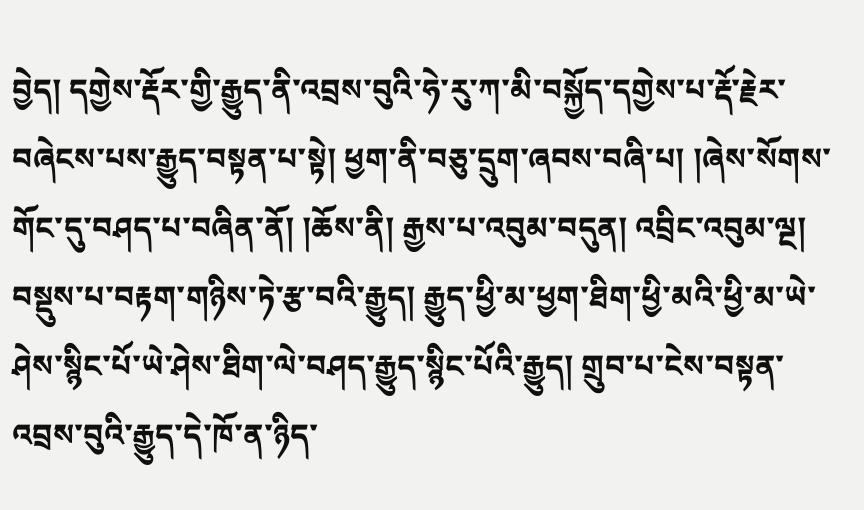བྱེད། དགྱེས་རྡོར་གྱི་རྒྱུད་ནི་འབྲས་བུའི་ཧེ་རུ་ཀ་མི་བསྐྱོད་དགྱེས་པ་རྡོ་རྗེར་བཞེངས་པས་རྒྱུད་བསྟན་པ་སྟེ། ཕྱག་ནི་བཅུ་དྲུག་ཞབས་བཞི་པ། །ཞེས་སོགས་གོང་དུ་བཤད་པ་བཞིན་ནོ། །ཆོས་ནི། རྒྱས་པ་འབུམ་བདུན། འབྲིང་འབུམ་ལྔ། བསྡུས་པ་བརྟག་གཉིས་ཏེ་རྩ་བའི་རྒྱུད། རྒྱུད་ཕྱི་མ་ཕྱག་ཐིག་ཕྱི་མའི་ཕྱི་མ་ཡེ་ཤེས་སྙིང་པོ་ཡེ་ཤེས་ཐིག་ལེ་བཤད་རྒྱུད་སྙིང་པོའི་རྒྱུད། གྲུབ་པ་ངེས་བསྟན་འབྲས་བུའི་རྒྱུད་དེ་ཁོ་ན་ཉིད་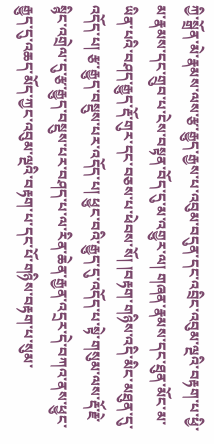ཀྱི་སྒྲོན་མེ་རྣམས་ལས་རྩ་རྒྱུད་རྒྱས་པ་འབུམ་བདུན་དང་འབྲིང་འབུམ་ལྔའི་བརྟག་པ་ཕྱི་མ་རྣམས་དང་གྲུབ་པ་ངེས་བསྟན་བོད་དུ་མ་འགྱུར་ལ། གཞན་རྣམས་དང་ཐུན་མོང་མ་ཡིན་པའི་བཤད་རྒྱུད་རྡོ་གུར་དང་བཅས་པ་ཕེབས་སོ། །བརྟག་གཉིས་འདི་མིང་མཐུན་དུ་འདོད་པ། རྩ་རྒྱུད་བསྡུས་པར་འདོད་པ། ཕྱུང་བའི་རྒྱུད་དུ་འདོད་པ་སྟེ་གསུམ་ལས་རྡོ་རྗེ་སྙིང་འགྲེལ་དུ་རྩ་རྒྱུད་བསྡུས་པར་བཤད་པ་ལ་རིན་ཆེན་རྒྱན་འདྲར་དེ་བཀའ་ནས་ཕྱུང་རྒྱུད་དུ་འཆད་མོད་ཀྱང་འབུམ་ལྔའི་བརྟག་པ་དང་པོ་གཉིས་བརྟག་པ་སུམ་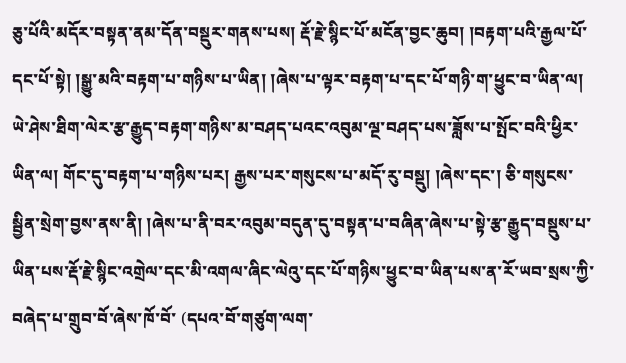ཅུ་པོའི་མདོར་བསྟན་ནམ་དོན་བསྡུར་གནས་པས། རྡོ་རྗེ་སྙིང་པོ་མངོན་བྱང་ཆུབ། །བརྟག་པའི་རྒྱལ་པོ་དང་པོ་སྟེ། །སྒྱུ་མའི་བརྟག་པ་གཉིས་པ་ཡིན། །ཞེས་པ་ལྟར་བརྟག་པ་དང་པོ་གཉི་ག་ཕྱུང་བ་ཡིན་ལ། ཡེ་ཤེས་ཐིག་ལེར་རྩ་རྒྱུད་བརྟག་གཉིས་མ་བཤད་པའང་འབུམ་ལྔ་བཤད་པས་ཟློས་པ་སྤོང་བའི་ཕྱིར་ཡིན་ལ། གོང་དུ་བརྟག་པ་གཉིས་པར། རྒྱས་པར་གསུངས་པ་མདོ་རུ་བསྡུ། །ཞེས་དང་། ཅི་གསུངས་སྦྱིན་སྲེག་བྱས་ནས་ནི། །ཞེས་པ་ནི་བར་འབུམ་བདུན་དུ་བསྟན་པ་བཞིན་ཞེས་པ་སྟེ་རྩ་རྒྱུད་བསྡུས་པ་ཡིན་པས་རྡོ་རྗེ་སྙིང་འགྲེལ་དང་མི་འགལ་ཞིང་ལེའུ་དང་པོ་གཉིས་ཕྱུང་བ་ཡིན་པས་ན་རོ་ཡབ་སྲས་ཀྱི་བཞེད་པ་གྲུབ་བོ་ཞེས་ཁོ་བོ་ (དཔའ་བོ་གཙུག་ལག་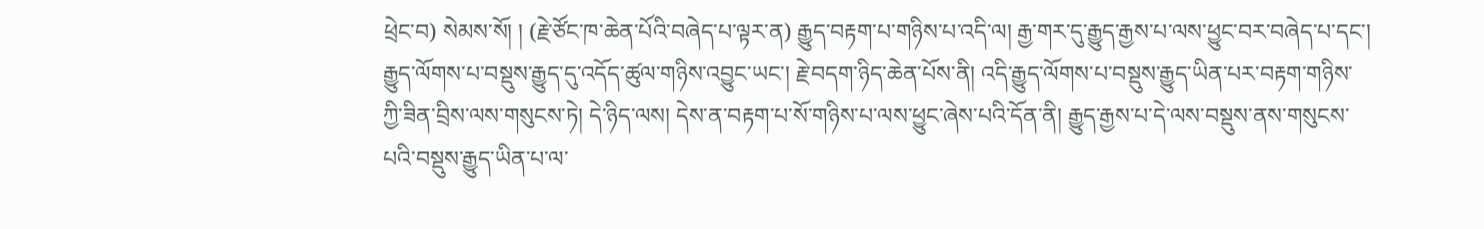ཕྲེང་བ) སེམས་སོ། ། (རྗེ་ཙོང་ཁ་ཆེན་པོའི་བཞེད་པ་ལྟར་ན) རྒྱུད་བརྟག་པ་གཉིས་པ་འདི་ལ། རྒྱ་གར་དུ་རྒྱུད་རྒྱས་པ་ལས་ཕྱུང་བར་བཞེད་པ་དང་། རྒྱུད་ལོགས་པ་བསྡུས་རྒྱུད་དུ་འདོད་ཚུལ་གཉིས་འབྱུང་ཡང་། རྗེ་བདག་ཉིད་ཆེན་པོས་ནི། འདི་རྒྱུད་ལོགས་པ་བསྡུས་རྒྱུད་ཡིན་པར་བརྟག་གཉིས་ཀྱི་ཟིན་བྲིས་ལས་གསུངས་ཏེ། དེ་ཉིད་ལས། དེས་ན་བརྟག་པ་སོ་གཉིས་པ་ལས་ཕྱུང་ཞེས་པའི་དོན་ནི། རྒྱུད་རྒྱས་པ་དེ་ལས་བསྡུས་ནས་གསུངས་པའི་བསྡུས་རྒྱུད་ཡིན་པ་ལ་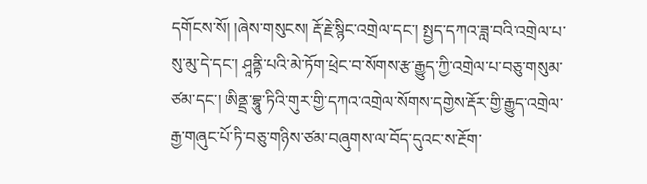དགོངས་སོ། །ཞེས་གསུངས། རྡོ་རྗེ་སྙིང་འགྲེལ་དང་། སྤྱད་དཀའ་ཟླ་བའི་འགྲེལ་པ་སུ་མུ་དེ་དང་། ཤཱནྟི་པའི་མེ་ཏོག་ཕྲེང་བ་སོགས་རྩ་རྒྱུད་ཀྱི་འགྲེལ་པ་བཅུ་གསུམ་ཙམ་དང་། ཨིནྡྲ་བྷཱུ་ཏིའི་གུར་གྱི་དཀའ་འགྲེལ་སོགས་དགྱེས་རྡོར་གྱི་རྒྱུད་འགྲེལ་རྒྱ་གཞུང་པོ་ཏི་བཅུ་གཉིས་ཙམ་བཞུགས་ལ་བོད་དུའང་ས་རྔོག་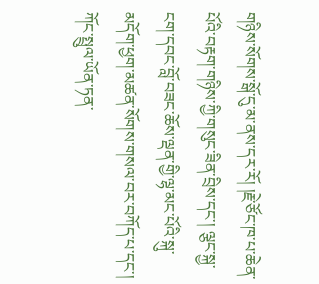གཉིས་སོགས་སྒོ་དུ་མ་ནས་དར་རོ། །རྗེ་ཙོང་ཁ་པ་ཆེན་པོའི་བརྟག་གཉིས་ཀྱི་གསུང་ཟིན་བྲིས་དང་། ལྕང་སྐྱ་ངག་དབང་བློ་བཟང་ཆོས་ལྡན་གྱི་ལྷ་མང་པོའི་སྐུ་མདོག་ཕྱག་མཚན་སོགས་གསལ་བར་བཀོད་པ་དང་། ཀོང་སྤྲུལ་ཡོན་ཏན་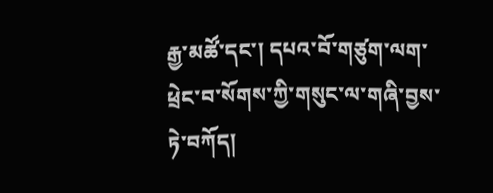རྒྱ་མཚོ་དང་། དཔའ་བོ་གཙུག་ལག་ཕྲེང་བ་སོགས་ཀྱི་གསུང་ལ་གཞི་བྱས་ཏེ་བཀོད།